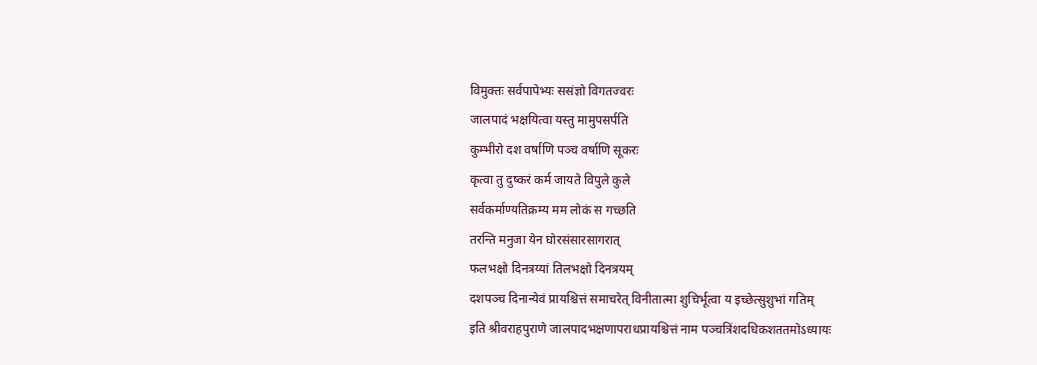विमुक्तः सर्वपापेभ्यः ससंज्ञो विगतज्वरः
जालपादं भक्षयित्वा यस्तु मामुपसर्पति
कुम्भीरो दश वर्षाणि पञ्च वर्षाणि सूकरः
कृत्वा तु दुष्करं कर्म जायते विपुले कुले
सर्वकर्माण्यतिक्रम्य मम लोकं स गच्छति
तरन्ति मनुजा येन घोरसंसारसागरात्
फलभक्षो दिनत्रय्यां तिलभक्षो दिनत्रयम्
दशपञ्च दिनान्येवं प्रायश्चित्तं समाचरेत् विनीतात्मा शुचिर्भूत्वा य इच्छेत्सुशुभां गतिम्
इति श्रीवराहपुराणे जालपादभक्षणापराधप्रायश्चित्तं नाम पञ्चत्रिंशदधिकशततमोऽध्यायः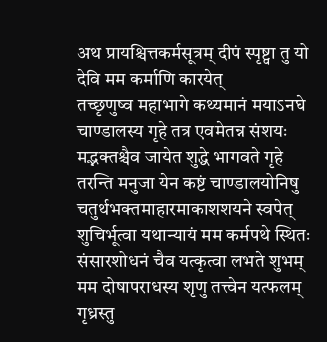अथ प्रायश्चित्तकर्मसूत्रम् दीपं स्पृष्ट्वा तु यो देवि मम कर्माणि कारयेत्
तच्छृणुष्व महाभागे कथ्यमानं मयाऽनघे
चाण्डालस्य गृहे तत्र एवमेतन्न संशयः
मद्भक्तश्चैव जायेत शुद्धे भागवते गृहे
तरन्ति मनुजा येन कष्टं चाण्डालयोनिषु
चतुर्थभक्तमाहारमाकाशशयने स्वपेत्
शुचिर्भूत्वा यथान्यायं मम कर्मपथे स्थितः
संसारशोधनं चैव यत्कृत्वा लभते शुभम्
मम दोषापराधस्य शृणु तत्त्वेन यत्फलम्
गृध्रस्तु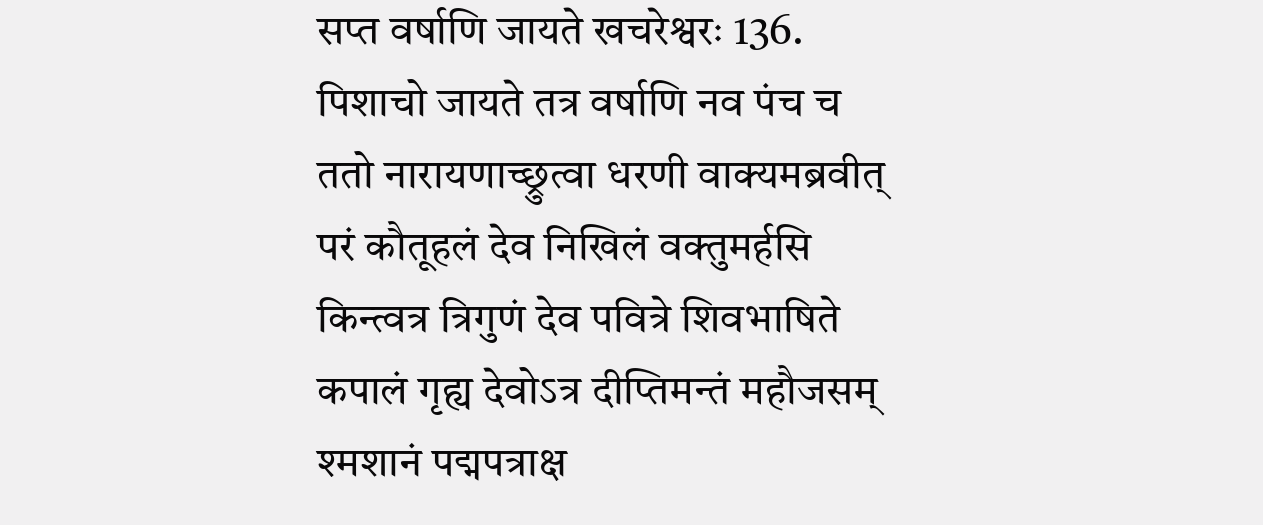सप्त वर्षाणि जायते खचरेश्वरः 136.
पिशाचो जायते तत्र वर्षाणि नव पंच च
ततो नारायणाच्छ्रुत्वा धरणी वाक्यमब्रवीत्
परं कौतूहलं देव निखिलं वक्तुमर्हसि
किन्त्वत्र त्रिगुणं देव पवित्रे शिवभाषिते
कपालं गृह्य देवोऽत्र दीप्तिमन्तं महौजसम्
श्मशानं पद्मपत्राक्ष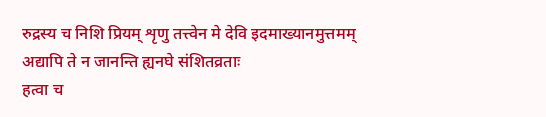रुद्रस्य च निशि प्रियम् शृणु तत्त्वेन मे देवि इदमाख्यानमुत्तमम्
अद्यापि ते न जानन्ति ह्यनघे संशितव्रताः
हत्वा च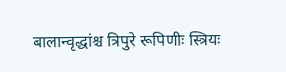बालान्वृद्धांश्च त्रिपुरे रूपिणीः स्त्रियः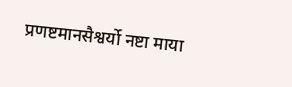प्रणष्टमानसैश्वर्यो नष्टा माया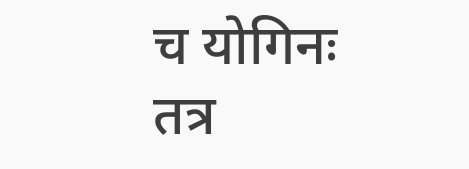च योगिनः
तत्र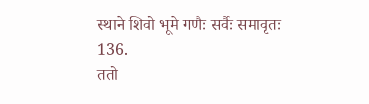स्थाने शिवो भूमे गणैः सर्वैः समावृतः 136.
ततो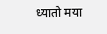ध्यातो मया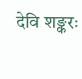देवि शङ्करः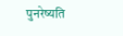पुनरेष्यति